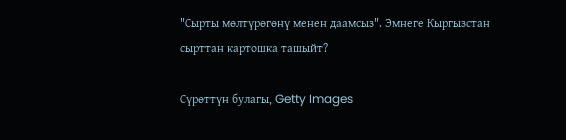"Сырты мөлтүрөгөнү менен даамсыз". Эмнеге Кыргызстан сырттан картошка ташыйт?

Сүрөттүн булагы, Getty Images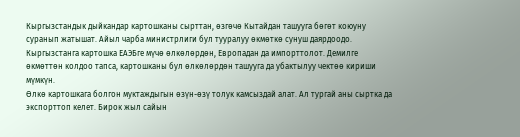Кыргызстандык дыйкандар картошканы сырттан, өзгөчө Кытайдан ташууга бөгөт коюуну суранып жатышат. Айыл чарба министрлиги бул тууралуу өкмөткө сунуш даярдоодо. Кыргызстанга картошка ЕАЭБге мүчө өлкөлөрдөн, Европадан да импорттолот. Демилге өкмөттөн колдоо тапса, картошканы бул өлкөлөрдөн ташууга да убактылуу чектөө кириши мүмкүн.
Өлкө картошкага болгон муктаждыгын өзүн-өзү толук камсыздай алат. Ал тургай аны сыртка да экспорттоп келет. Бирок жыл сайын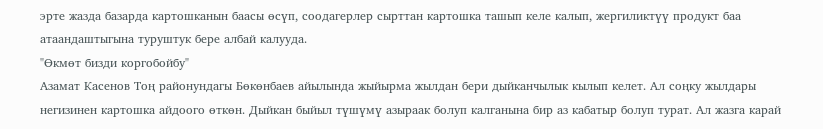эрте жазда базарда картошканын баасы өсүп, соодагерлер сырттан картошка ташып келе калып, жергиликтүү продукт баа атаандаштыгына туруштук бере албай калууда.
"Өкмөт бизди коргобойбу"
Азамат Касенов Тоң районундагы Бөкөнбаев айылында жыйырма жылдан бери дыйканчылык кылып келет. Ал соңку жылдары негизинен картошка айдоого өткөн. Дыйкан быйыл түшүмү азыраак болуп калганына бир аз кабатыр болуп турат. Ал жазга карай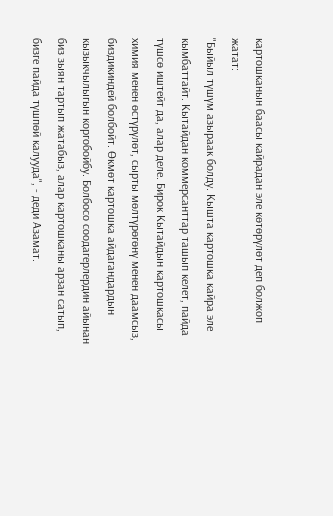картошканын баасы кайрадан эле көтөрүлөт деп болжоп жатат:
"Быйыл түшүм азыраак болду. Кышта картошка кайра эле кымбаттайт. Кытайдан коммерсанттар ташып келет, пайда түшсө иштейт да, алар деле. Бирок Кытайдын картошкасы химия менен өстүрүлөт, сырты мөлтүрөгөнү менен даамсыз, биздикиндей болбойт. Өкмөт картошка айдагандардын кызыкчылыгын коргобойбу. Болбосо соодагерлердин айынан биз зыян тартып жатабыз, алар картошканы арзан сатып, бизге пайда түшпөй калууда", - деди Азамат.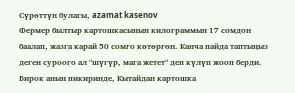Сүрөттүн булагы, azamat kasenov
Фермер былтыр картошкасынын килограммын 17 сомдон баалап, жазга карай 50 сомго көтөргөн. Канча пайда таптыңыз деген суроого ал "шүгүр, мага жетет" деп күлүп жооп берди. Бирок анын пикиринде, Кытайдан картошка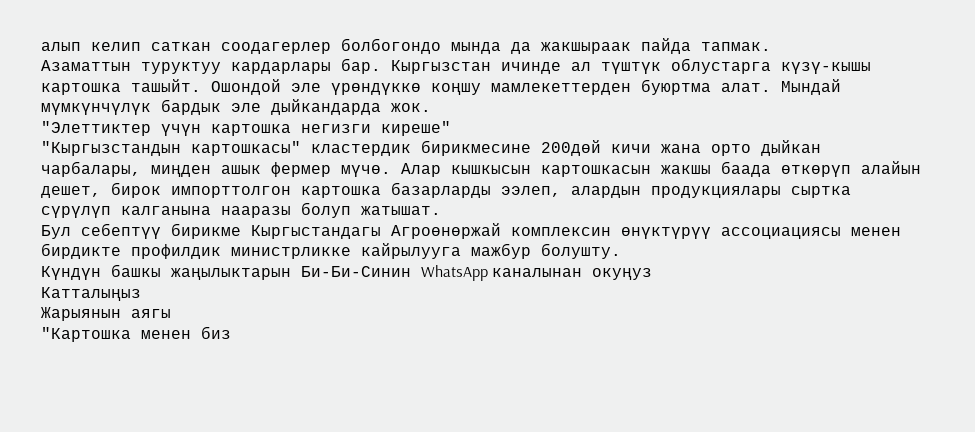алып келип саткан соодагерлер болбогондо мында да жакшыраак пайда тапмак.
Азаматтын туруктуу кардарлары бар. Кыргызстан ичинде ал түштүк облустарга күзү-кышы картошка ташыйт. Ошондой эле үрөндүккө коңшу мамлекеттерден буюртма алат. Мындай мүмкүнчүлүк бардык эле дыйкандарда жок.
"Элеттиктер үчүн картошка негизги киреше"
"Кыргызстандын картошкасы" кластердик бирикмесине 200дөй кичи жана орто дыйкан чарбалары, миңден ашык фермер мүчө. Алар кышкысын картошкасын жакшы баада өткөрүп алайын дешет, бирок импорттолгон картошка базарларды ээлеп, алардын продукциялары сыртка сүрүлүп калганына нааразы болуп жатышат.
Бул себептүү бирикме Кыргыстандагы Агроөнөржай комплексин өнүктүрүү ассоциациясы менен бирдикте профилдик министрликке кайрылууга мажбур болушту.
Күндүн башкы жаңылыктарын Би-Би-Синин WhatsApp каналынан окуңуз
Катталыңыз
Жарыянын аягы
"Картошка менен биз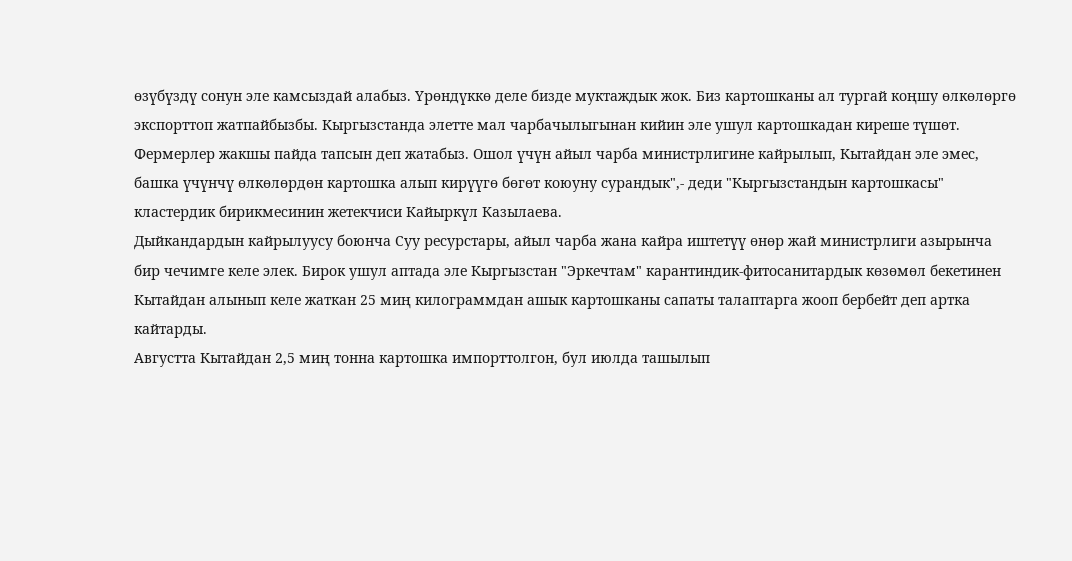өзүбүздү сонун эле камсыздай алабыз. Үрөндүккө деле бизде муктаждык жок. Биз картошканы ал тургай коңшу өлкөлөргө экспорттоп жатпайбызбы. Кыргызстанда элетте мал чарбачылыгынан кийин эле ушул картошкадан киреше түшөт. Фермерлер жакшы пайда тапсын деп жатабыз. Ошол үчүн айыл чарба министрлигине кайрылып, Кытайдан эле эмес, башка үчүнчү өлкөлөрдөн картошка алып кирүүгө бөгөт коюуну сурандык",- деди "Кыргызстандын картошкасы" кластердик бирикмесинин жетекчиси Кайыркүл Казылаева.
Дыйкандардын кайрылуусу боюнча Суу ресурстары, айыл чарба жана кайра иштетүү өнөр жай министрлиги азырынча бир чечимге келе элек. Бирок ушул аптада эле Кыргызстан "Эркечтам" карантиндик-фитосанитардык көзөмөл бекетинен Кытайдан алынып келе жаткан 25 миң килограммдан ашык картошканы сапаты талаптарга жооп бербейт деп артка кайтарды.
Августта Кытайдан 2,5 миң тонна картошка импорттолгон, бул июлда ташылып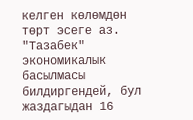келген көлөмдөн төрт эсеге аз. "Тазабек" экономикалык басылмасы билдиргендей, бул жаздагыдан 16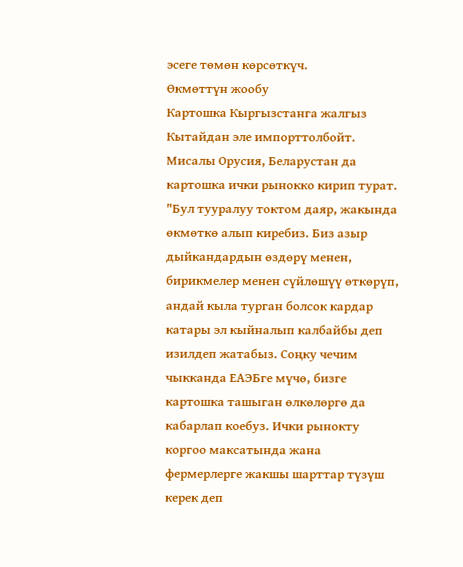эсеге төмөн көрсөткүч.
Өкмөттүн жообу
Картошка Кыргызстанга жалгыз Кытайдан эле импорттолбойт. Мисалы Орусия, Беларустан да картошка ички рынокко кирип турат.
"Бул тууралуу токтом даяр, жакында өкмөткө алып киребиз. Биз азыр дыйкандардын өздөрү менен, бирикмелер менен сүйлөшүү өткөрүп, андай кыла турган болсок кардар катары эл кыйналып калбайбы деп изилдеп жатабыз. Соңку чечим чыкканда ЕАЭБге мүчө, бизге картошка ташыган өлкөлөргө да кабарлап коебуз. Ички рынокту коргоо максатында жана фермерлерге жакшы шарттар түзүш керек деп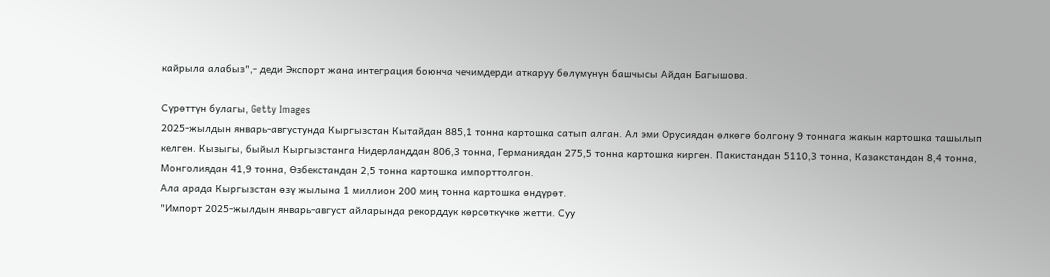кайрыла алабыз",- деди Экспорт жана интеграция боюнча чечимдерди аткаруу бөлүмүнүн башчысы Айдан Багышова.

Сүрөттүн булагы, Getty Images
2025-жылдын январь-августунда Кыргызстан Кытайдан 885,1 тонна картошка сатып алган. Ал эми Орусиядан өлкөгө болгону 9 тоннага жакын картошка ташылып келген. Кызыгы, быйыл Кыргызстанга Нидерланддан 806,3 тонна, Германиядан 275,5 тонна картошка кирген. Пакистандан 5110,3 тонна, Казакстандан 8,4 тонна, Монголиядан 41,9 тонна, Өзбекстандан 2,5 тонна картошка импорттолгон.
Ала арада Кыргызстан өзү жылына 1 миллион 200 миң тонна картошка өндүрөт.
"Импорт 2025-жылдын январь-август айларында рекорддук көрсөткүчкө жетти. Суу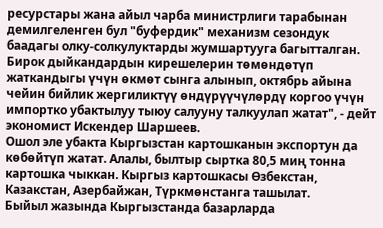ресурстары жана айыл чарба министрлиги тарабынан демилгеленген бул "буфердик" механизм сезондук баадагы олку-солкулуктарды жумшартууга багытталган. Бирок дыйкандардын кирешелерин төмөндөтүп жаткандыгы үчүн өкмөт сынга алынып, октябрь айына чейин бийлик жергиликтүү өндүрүүчүлөрдү коргоо үчүн импортко убактылуу тыюу салууну талкуулап жатат", - дейт экономист Искендер Шаршеев.
Ошол эле убакта Кыргызстан картошканын экспортун да көбөйтүп жатат. Алалы, былтыр сыртка 80,5 миң тонна картошка чыккан. Кыргыз картошкасы Өзбекстан, Казакстан, Азербайжан, Түркмөнстанга ташылат.
Быйыл жазында Кыргызстанда базарларда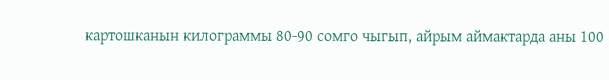картошканын килограммы 80-90 сомго чыгып, айрым аймактарда аны 100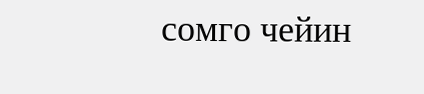сомго чейин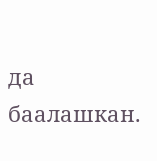да баалашкан.